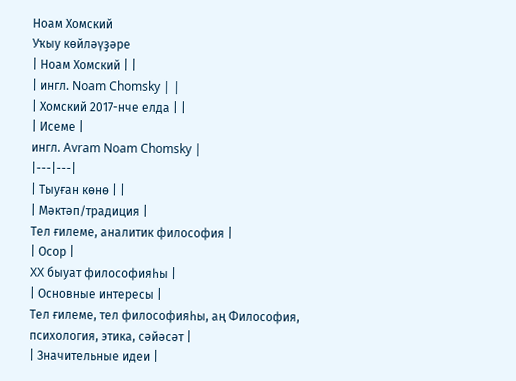Ноам Хомский
Уҡыу көйләүҙәре
| Ноам Хомский | |
| ингл. Noam Chomsky | |
| Хомский 2017-нче елда | |
| Исеме |
ингл. Avram Noam Chomsky |
|---|---|
| Тыуған көнө | |
| Мәктәп/традиция |
Тел ғилеме, аналитик философия |
| Осор |
XX быуат философияһы |
| Основные интересы |
Тел ғилеме, тел философияһы, аң Философия, психология, этика, сәйәсәт |
| Значительные идеи |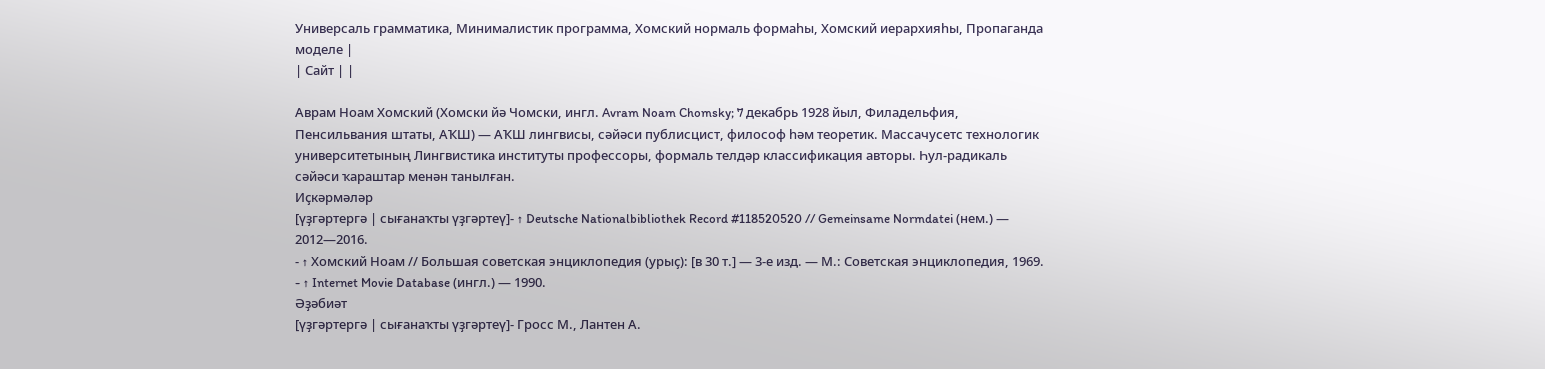Универсаль грамматика, Минималистик программа, Хомский нормаль формаһы, Хомский иерархияһы, Пропаганда моделе |
| Сайт | |

Аврам Ноам Хомский (Хомски йә Чомски, ингл. Avram Noam Chomsky; 7 декабрь 1928 йыл, Филадельфия, Пенсильвания штаты, АҠШ) — АҠШ лингвисы, сәйәси публисцист, философ һәм теоретик. Массачусетс технологик университетының Лингвистика институты профессоры, формаль телдәр классификация авторы. Һул-радикаль сәйәси ҡараштар менән танылған.
Иҫкәрмәләр
[үҙгәртергә | сығанаҡты үҙгәртеү]- ↑ Deutsche Nationalbibliothek Record #118520520 // Gemeinsame Normdatei (нем.) — 2012—2016.
- ↑ Хомский Ноам // Большая советская энциклопедия (урыҫ): [в 30 т.] — 3-е изд. — М.: Советская энциклопедия, 1969.
- ↑ Internet Movie Database (ингл.) — 1990.
Әҙәбиәт
[үҙгәртергә | сығанаҡты үҙгәртеү]- Гросс М., Лантен А.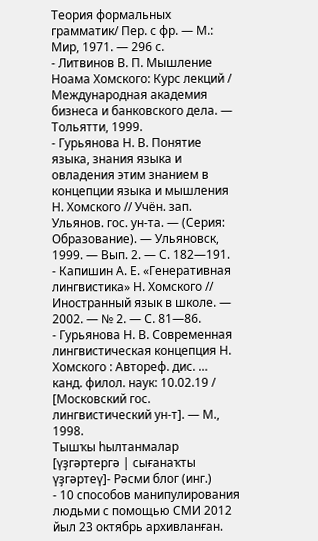Теория формальных грамматик/ Пер. с фр. — М.: Мир, 1971. — 296 с.
- Литвинов В. П. Мышление Ноама Хомского: Курс лекций / Международная академия бизнеса и банковского дела. — Тольятти, 1999.
- Гурьянова Н. В. Понятие языка, знания языка и овладения этим знанием в концепции языка и мышления Н. Хомского // Учён. зап. Ульянов. гос. ун-та. — (Серия: Образование). — Ульяновск, 1999. — Вып. 2. — С. 182—191.
- Капишин А. Е. «Генеративная лингвистика» Н. Хомского // Иностранный язык в школе. — 2002. — № 2. — С. 81—86.
- Гурьянова Н. В. Современная лингвистическая концепция Н. Хомского : Автореф. дис. … канд. филол. наук: 10.02.19 / [Московский гос. лингвистический ун-т]. — М., 1998.
Тышҡы һылтанмалар
[үҙгәртергә | сығанаҡты үҙгәртеү]- Рәсми блог (инг.)
- 10 способов манипулирования людьми с помощью СМИ 2012 йыл 23 октябрь архивланған.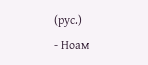(рус.)
- Ноам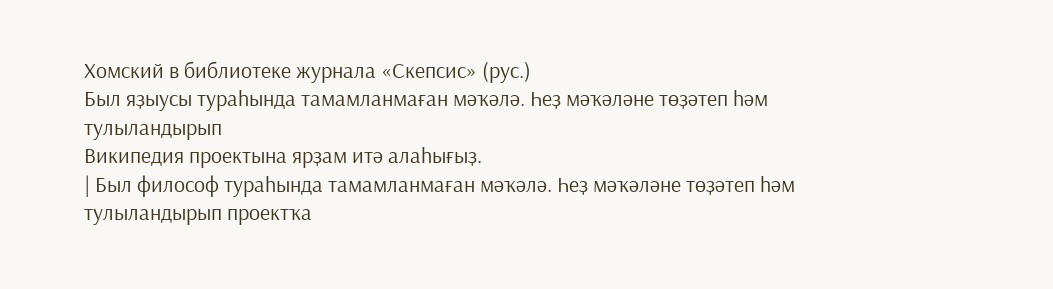Хомский в библиотеке журнала «Скепсис» (рус.)
Был яҙыусы тураһында тамамланмаған мәҡәлә. Һеҙ мәҡәләне төҙәтеп һәм тулыландырып
Википедия проектына ярҙам итә алаһығыҙ.
| Был философ тураһында тамамланмаған мәҡәлә. Һеҙ мәҡәләне төҙәтеп һәм тулыландырып проектҡа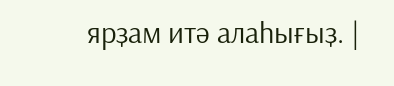ярҙам итә алаһығыҙ. |